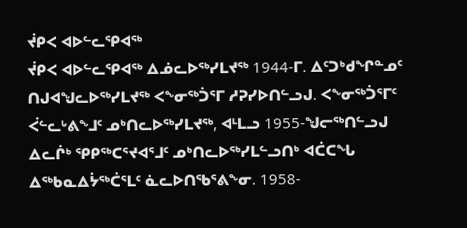ᔫᑭᐸ ᐊᐅᓪᓚᕿᐊᖅ
ᔫᑭᐸ ᐊᐅᓪᓚᕿᐊᖅ ᐃᓅᓚᐅᖅᓯᒪᔪᖅ 1944-ᒥ. ᐃᑦᑐᒃᑯᖏᓐᓄᑦ ᑎᒍᐊᖑᓚᐅᖅᓯᒪᔪᖅ ᐸᖕᓂᖅᑑᕐᒥ ᓱᕈᓯᐅᑎᓪᓗᒍ. ᐸᖕᓂᖅᑑᕐᒥᑦ ᐹᓪᓚᒡᕕᖕᒧᑦ ᓄᒃᑎᓚᐅᖅᓯᒪᔪᖅ, ᐊᒻᒪᓗ 1955-ᖑᓕᖅᑎᓪᓗᒍ ᐃᓚᒌᒃ ᕿᑭᖅᑕᕐᔪᐊᕐᒧᑦ ᓄᒃᑎᓚᐅᖅᓯᒪᓪᓗᑎᒃ ᐊᑖᑕᖓ ᐃᖅᑲᓇᐃᔮᖅᑖᕐᒪᑦ ᓈᓚᐅᑎᖃᕐᕕᖕᓂ. 1958-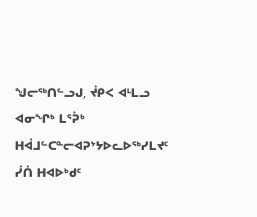ᖑᓕᖅᑎᓪᓗᒍ, ᔫᑭᐸ ᐊᒻᒪᓗ ᐊᓂᖏᒃ ᒪᕐᕉᒃ ᕼᐋᒧᓪᑕᓐᓕᐊᕈᔾᔭᐅᓚᐅᖅᓯᒪᔪᑦ ᓰᑏ ᕼᐊᐅᒃᑯᑦ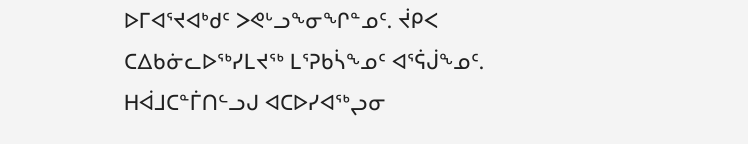ᐅᒥᐊᕐᔪᐊᒃᑯᑦ ᐳᕙᒡᓗᖕᓂᖏᓐᓄᑦ. ᔫᑭᐸ ᑕᐃᑲᓃᓚᐅᖅᓯᒪᔪᖅ ᒪᕐᕈᑲᓵᖕᓄᑦ ᐊᕐᕌᒎᖕᓄᑦ. ᕼᐋᒧᑕᓐᒦᑎᓪᓗᒍ ᐊᑕᐅᓯᐊᖅᖢᓂ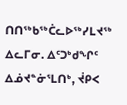ᑎᑎᖅᑲᖅᑖᓚᐅᖅᓯᒪᔪᖅ ᐃᓚᒥᓂ. ᐃᑦᑐᒃᑯᖏᑦ ᐃᓅᔪᓐᓃᕐᒪᑎᒃ, ᔫᑭᐸ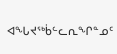ᐊᖓᔪᖅᑳᓪᓚᕆᖏᓐᓄᑦ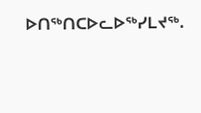ᐅᑎᖅᑎᑕᐅᓚᐅᖅᓯᒪᔪᖅ.